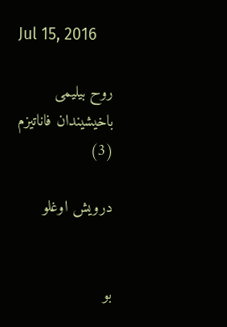Jul 15, 2016

روح بیلیمی باخیشیندان فاناتیزم (3)

درویش اوغلو


بو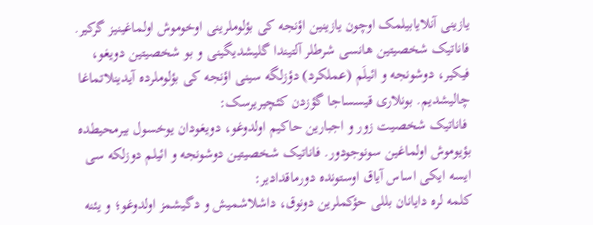یازینی آنلایابیلمک اوچون یازینین اؤنجه کی بؤلوملرینی اوخوموش اولماغینیز گرکیر.
فاناتیک شخصیتین هانسی شرطلر آلتیندا گلیشدیگینی و بو شخصیتین دویغو، فیکیر، دوشونجه و ائیلَم (عملکرد) دؤزلگه سینی اؤنجه کی بؤلوملرده آیدینلاتماغا چالیشدیم. بونلاری قیسساجا گؤزدن کئچیریرسک:
 فاناتیک شخصیت زور و اجبارین حاکیم اولدوغو، دویغودان یوخسول بیرمحیطده بؤیوموش اولماغین سونوجودور. فاناتیک شخصیتین دوشونجه و ائیلم دوزلکه سی ایسه ایکی اساس آیاق اوستونده دورماقدادیر:
کلمه لره دایانان بللی حؤکملرین دونوق، داشلاشمیش و دگیشمز اولدوغو؛ و یئنه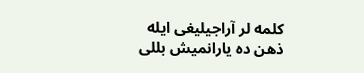کلمه لر آراجیلیغی ایله ذهن ده یارانمیش بللی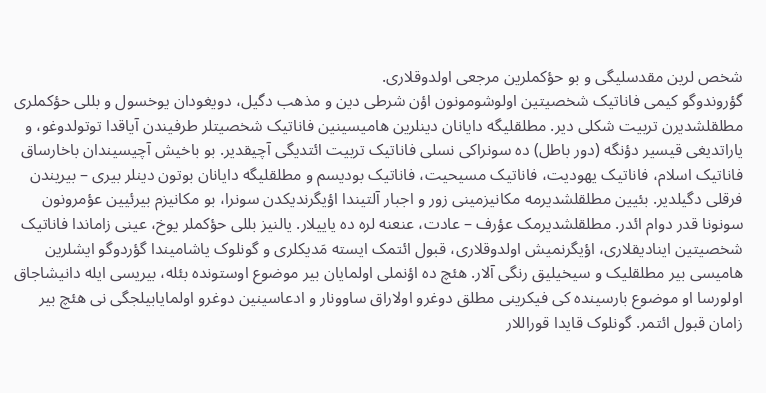شخص لرین مقدسلیگی و بو حؤکملرین مرجعی اولدوقلاری.
گؤروندوگو کیمی فاناتیک شخصیتین اولوشومونون اؤن شرطی دین و مذهب دگیل، دویغودان یوخسول و بللی حؤکملری مطلقلشدیرن تربیت شکلی دیر. مطلقلیگه دایانان دینلرین هامیسینین فاناتیک شخصیتلر طرفیندن آیاقدا توتولدوغو، و یاراتدیغی قیسیر دؤنگه (دور باطل) ده سونراکی نسلی فاناتیک تربیت ائتدیگی آچیقدیر. بو باخیش آچیسیندان باخارساق فاناتیک اسلام، فاناتیک یهودیت، فاناتیک مسیحیت، فاناتیک بودیسم و مطلقلیگه دایانان بوتون دینلر بیری – بیریندن فرقلی دگیلدیر. بئیین مطلقلشدیرمه مکانیزمینی زور و اجبار آلتیندا اؤیگرندیکدن سونرا، بو مکانیزم بیرئیین عؤمرونون سونونا قدر دوام ائدر. مطلقلشدیرمک عؤرف – عادت، عنعنه لره ده یاییلار. یالنیز بللی حؤکملر یوخ، عینی زاماندا فاناتیک شخصیتین اینادیقلاری، اؤیگرنمیش اولدوقلاری، قبول ائتمک ایسته مَدیکلری و گونلوک یاشامیندا گؤردوگو ایشلرین هامیسی بیر مطلقلیک و سیخیلیق رنگی آلار. هئچ ده اؤنملی اولمایان بیر موضوع اوستونده بئله، بیریسی ایله دانیشاجاق اولورسا او موضوع بارسینده کی فیکرینی مطلق دوغرو اولاراق ساوونار و ادعاسینین دوغرو اولمایابیلجگی نی هئچ بیر زامان قبول ائتمر. گونلوک قایدا قوراللار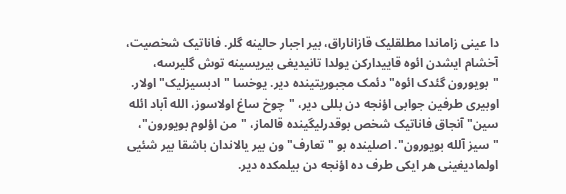دا عینی زاماندا مطلقلیک قازاناراق، بیر اجبار حالینه گلر. فاناتیک شخصیت، آخشام ایشدن ائوه قاییدارکن یولدا تانیدیغی بیریسینه توش گلیرسه، "بویورون گئدک ائوه" دئمک مجبوریتینده دیر. یوخسا "ادبسیزلیک" اولار. اوبیری طرفین جوابی اؤنجه دن بللی دیر، "چوخ ساغ اولاسوز، الله آباد ائله سین" آنجاق فاناتیک شخص بوقدرلیگینده قالماز، "من اؤلوم بویورون"،  "سیز آلله بویورون". اصلینده بو "تعارف" ون بیر یالاندان باشقا بیر شئیی اولمادیغینی هر ایکی طرف ده اؤنجه دن بیلمکده دیر.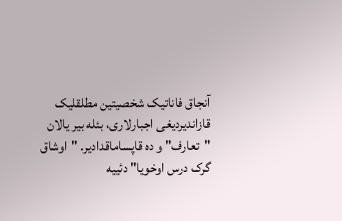آنجاق فاناتیک شخصیتین مطلقلیک قازاندیردیغی اجبارلاری، بئله بیر یالان "تعارف" و ده قاپساماقدادیر. "اوشاق گرک درس اوخویا" دئییه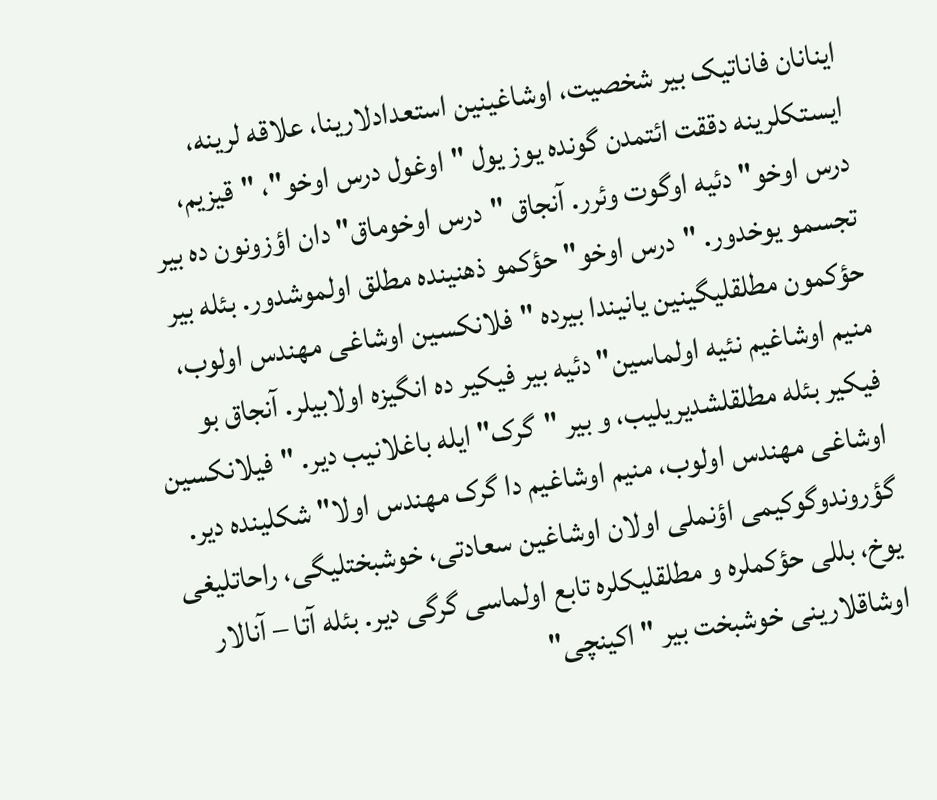اینانان فاناتیک بیر شخصیت، اوشاغینین استعدادلارینا، علاقه لرینه، ایستکلرینه دققت ائتمدن گونده یوز یول "اوغول درس اوخو"، "قیزیم، درس اوخو" دئیه اوگوت وئرر. آنجاق "درس اوخوماق" دان اؤزونون ده بیر تجسمو یوخدور. "درس اوخو" حؤکمو ذهنینده مطلق اولموشدور. بئله بیر حؤکمون مطلقلیگینین یانیندا بیرده "فلانکسین اوشاغی مهندس اولوب، منیم اوشاغیم نئیه اولماسین" دئیه بیر فیکیر ده انگیزه اولابیلر. آنجاق بو فیکیر بئله مطلقلشدیریلیب، و بیر "گرک" ایله باغلانیب دیر. "فیلانکسین اوشاغی مهندس اولوب، منیم اوشاغیم دا گرک مهندس اولا" شکلینده دیر. گؤروندوگوکیمی اؤنملی اولان اوشاغین سعادتی، خوشبختلیگی، راحاتلیغی یوخ، بللی حؤکملره و مطلقلیکلره تابع اولماسی گرگی دیر. بئله آتا – آنالار اوشاقلارینی خوشبخت بیر "اکینچی"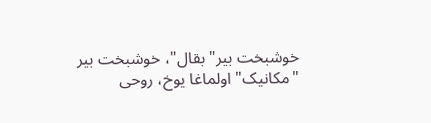خوشبخت بیر" بقال"، خوشبخت بیر "مکانیک" اولماغا یوخ، روحی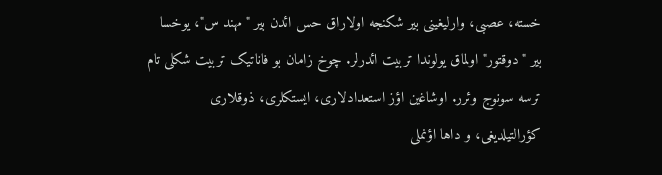خسته، عصبی، وارلیغینی بیر شکنجه اولاراق حس ائدن بیر "مهند س"، یوخسا بیر "دوقتور" اولماق یولوندا تربیت ائدرلر. چوخ زامان بو فاناتیک تربیت شکلی تام ترسه سونوج وئرر. اوشاغین اؤز استعدادلاری، ایستکلری، ذوقلاری کؤرالتیلدیغی، و داها اؤنملی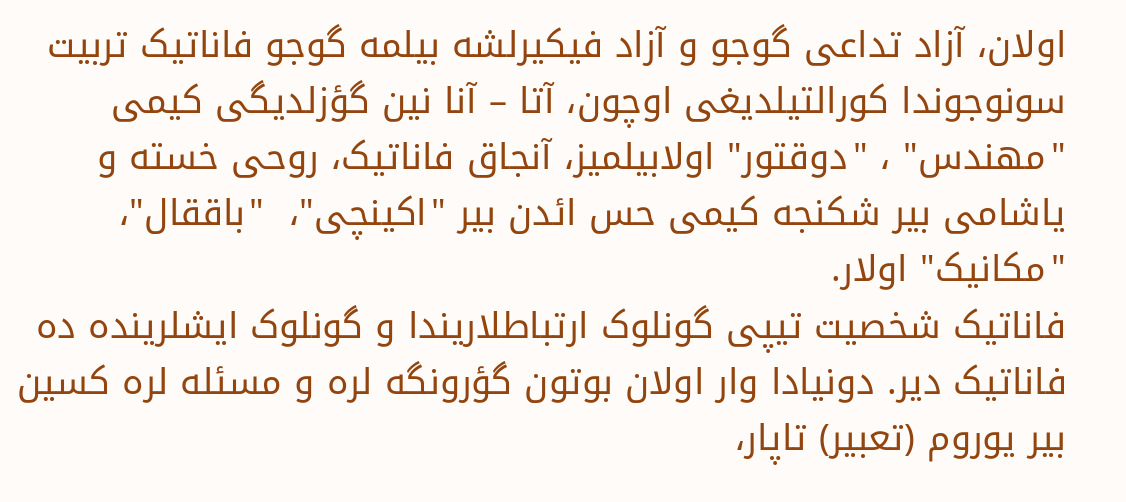اولان، آزاد تداعی گوجو و آزاد فیکیرلشه بیلمه گوجو فاناتیک تربیت سونوجوندا کورالتیلدیغی اوچون، آتا – آنا نین گؤزلدیگی کیمی "مهندس" ، "دوقتور" اولابیلمیز، آنجاق فاناتیک، روحی خسته و یاشامی بیر شکنجه کیمی حس ائدن بیر "اکینچی"،  "باققال"، "مکانیک" اولار.
فاناتیک شخصیت تیپی گونلوک ارتباطلاریندا و گونلوک ایشلرینده ده فاناتیک دیر. دونیادا وار اولان بوتون گؤرونگه لره و مسئله لره کسین بیر یوروم (تعبیر) تاپار،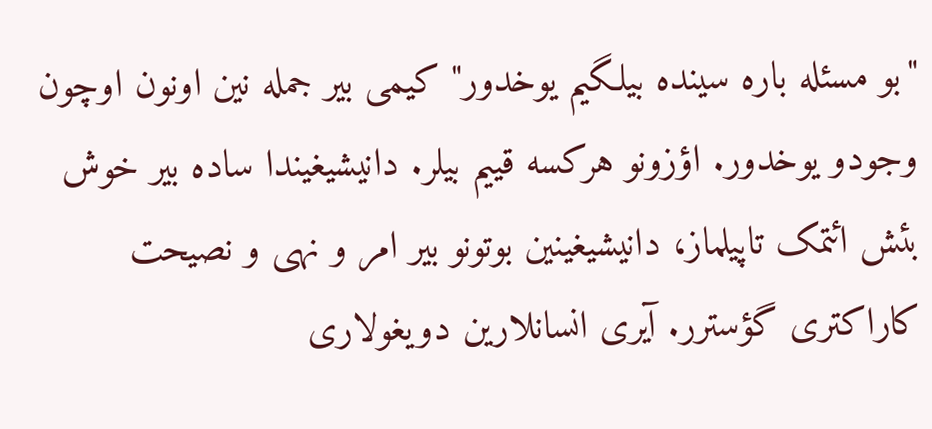"بو مسئله باره سینده بیلگیم یوخدور" کیمی بیر جمله نین اونون اوچون وجودو یوخدور. اؤزونو هرکسه قییم بیلر. دانیشیغیندا ساده بیر خوش بئش ائتمک تاپیلماز، دانیشیغینین بوتونو بیر امر و نهی و نصیحت کاراکتری گؤسترر. آیری انسانلارین دویغولاری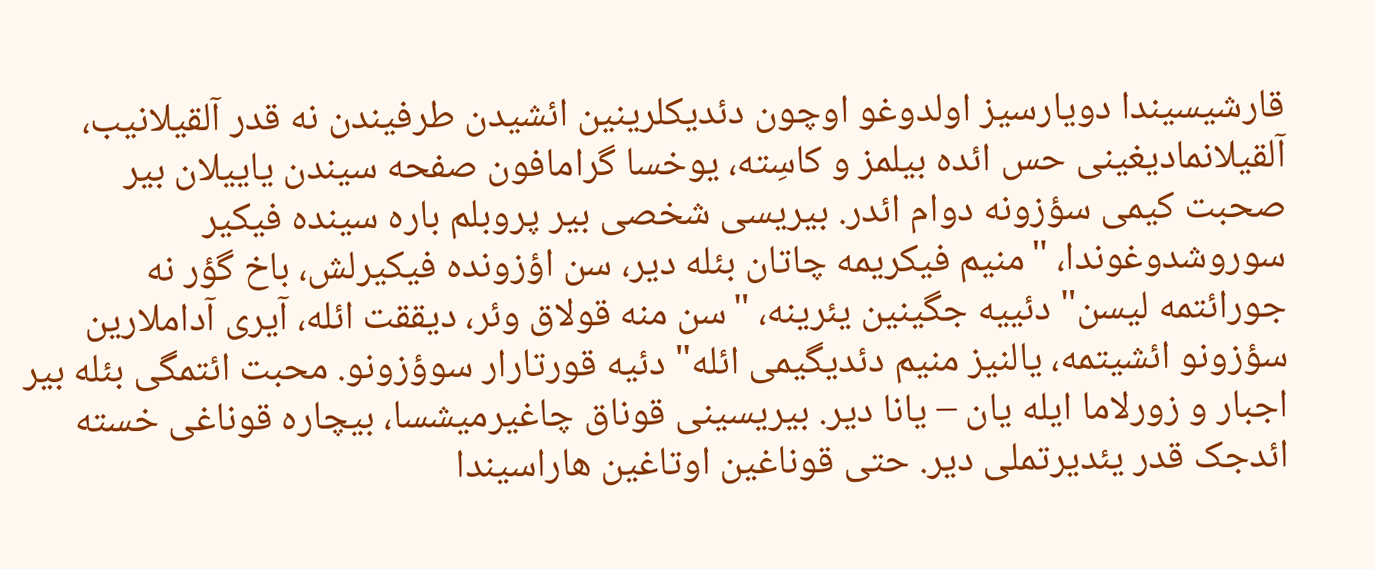قارشیسیندا دویارسیز اولدوغو اوچون دئدیکلرینین ائشیدن طرفیندن نه قدر آلقیلانیب، آلقیلانمادیغینی حس ائده بیلمز و کاسِته، یوخسا گرامافون صفحه سیندن یاییلان بیر صحبت کیمی سؤزونه دوام ائدر. بیریسی شخصی بیر پروبلم باره سینده فیکیر سوروشدوغوندا، "منیم فیکریمه چاتان بئله دیر، سن اؤزونده فیکیرلش، باخ گؤر نه جورائتمه لیسن" دئییه جگینین یئرینه، "سن منه قولاق وئر، دیققت ائله، آیری آداملارین سؤزونو ائشیتمه، یالنیز منیم دئدیگیمی ائله" دئیه قورتارار سوؤزونو. محبت ائتمگی بئله بیر اجبار و زورلاما ایله یان – یانا دیر. بیریسینی قوناق چاغیرمیشسا، بیچاره قوناغی خسته ائدجک قدر یئدیرتملی دیر. حتی قوناغین اوتاغین هاراسیندا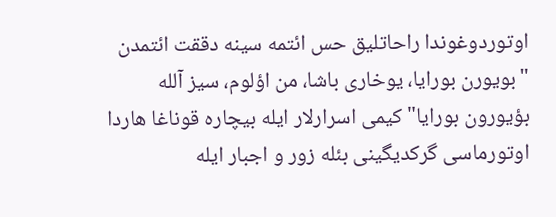اوتوردوغوندا راحاتلیق حس ائتمه سینه دققت ائتمدن "بویورن بورایا، یوخاری باشا، من اؤلوم، سیز آلله بؤیورون بورایا" کیمی اسرارلار ایله بیچاره قوناغا هاردا اوتورماسی گرکدیگینی بئله زور و اجبار ایله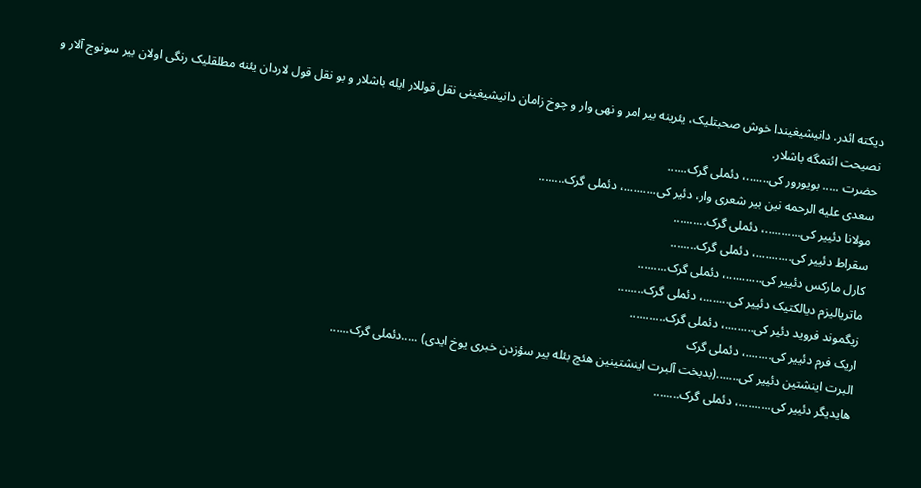دیکته ائدر. دانیشیغیندا خوش صحبتلیک، یئرینه بیر امر و نهی وار و چوخ زامان دانیشیغینی نقل قوللار ایله باشلار و بو نقل قول لاردان یئنه مطلقلیک رنگی اولان بیر سونوج آلار و نصیحت ائتمگه باشلار.
حضرت ..... بویورور کی.......، دئملی گرک......
سعدی علیه الرحمه نین بیر شعری وار، دئیر کی..........، دئملی گرک........
مولانا دئییر کی...........، دئملی گرک..........
سقراط دئییر کی...........، دئملی گرک........
کارل مارکس دئییر کی...........، دئملی گرک.........
ماتریالیزم دیالکتیک دئییر کی........، دئملی گرک........
زیگموند فروید دئیر کی.........، دئملی گرک...........
اریک فرم دئییر کی........، دئملی گرک
البرت اینشتین دئییر کی.......(بدبخت آلبرت اینشتینین هئچ بئله بیر سؤزدن خبری یوخ ایدی) .....دئملی گرک......
هایدیگر دئییر کی..........، دئملی گرک........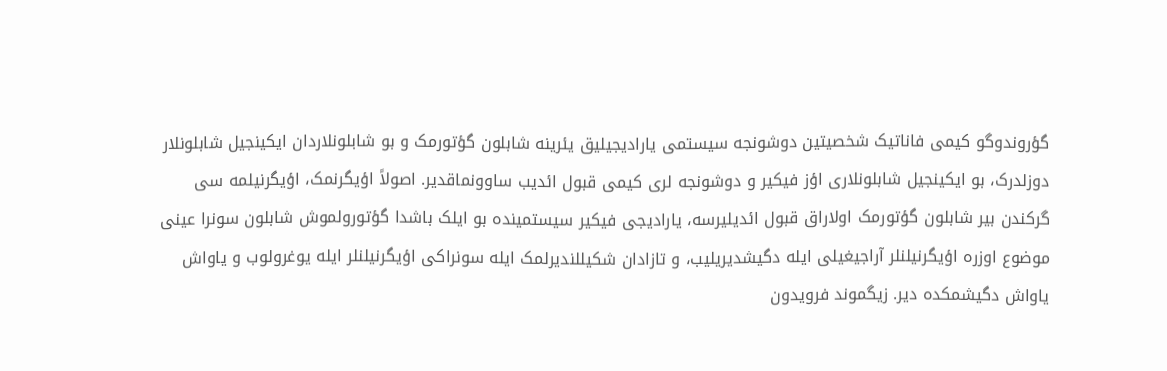گؤروندوگو کیمی فاناتیک شخصیتین دوشونجه سیستمی یارادیجیلیق یئرینه شابلون گؤتورمک و بو شابلونلاردان ایکینجیل شابلونلار دوزلدرک، بو ایکینجیل شابلونلاری اؤز فیکیر و دوشونجه لری کیمی قبول ائدیب ساوونماقدیر. اصولاً اؤیگرنمک، اؤیگرنیلمه سی گرکندن بیر شابلون گؤتورمک اولاراق قبول ائدیلیرسه، یارادیجی فیکیر سیستمینده بو ایلک باشدا گؤتورولموش شابلون سونرا عینی موضوع اوزره اؤیگرنیلنلر آراجیغیلی ایله دگیشدیریلیب، و تازادان شکیللندیرلمک ایله سونراکی اؤیگرنیلنلر ایله یوغرولوب و یاواش یاواش دگیشمکده دیر. زیگموند فرویدون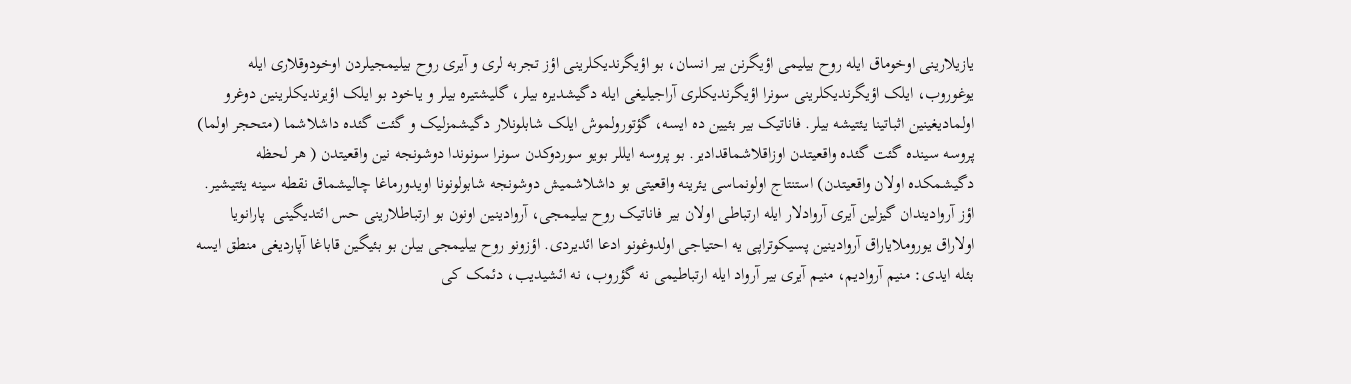یازیلارینی اوخوماق ایله روح بیلیمی اؤیگرنن بیر انسان، بو اؤیگرندیکلرینی اؤز تجربه لری و آیری روح بیلیمجیلردن اوخودوقلاری ایله یوغوروب، ایلک اؤیگرندیکلرینی سونرا اؤیگرندیکلری آراجیلیغی ایله دگیشدیره بیلر، گلیشتیره بیلر و یاخود بو ایلک اؤیرندیکلرینین دوغرو اولمادیغینین اثباتینا یئتیشه بیلر. فاناتیک بیر بئیین ده ایسه، گؤتورولموش ایلک شابلونلار دگیشمزلیک و گئت گئده داشلاشما (متحجر اولما) پروسه سینده گئت گئده واقعیتدن اوزاقلاشماقدادیر. بو پروسه ایللر بویو سوردوکدن سونرا سونوندا دوشونجه نین واقعیتدن ( هر لحظه دگیشمکده اولان واقعیتدن) استنتاج اولونماسی یئرینه واقعیتی بو داشلاشمیش دوشونجه شابولونونا اویدورماغا چالیشماق نقطه سینه یئتیشیر. اؤز آروادیندان گیزلین آیری آروادلار ایله ارتباطی اولان بیر فاناتیک روح بیلیمجی، آروادینین اونون بو ارتباطلارینی حس ائتدیگینی  پارانویا اولاراق یوروملایاراق آروادینین پسیکوتراپی یه احتیاجی اولدوغونو ادعا ائدیردی. اؤزونو روح بیلیمجی بیلن بو بئیگین قاباغا آپاردیغی منطق ایسه بئله ایدی: منیم آروادیم، منیم آیری بیر آرواد ایله ارتباطیمی نه گؤروب، نه ائشیدیب، دئمک کی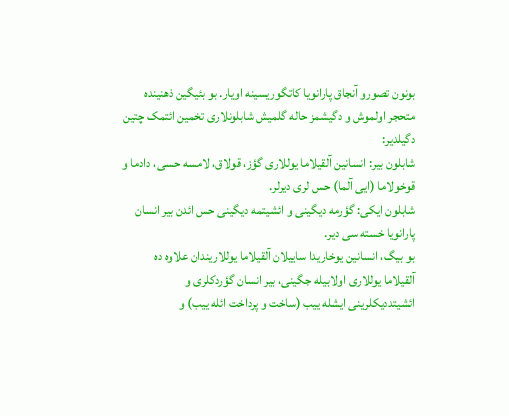بونون تصورو آنجاق پارانویا کاتگوریسینه اویار. بو بئیگین ذهنینده متحجر اولموش و دگیشمز حاله گلمیش شابلونلاری تخمین ائتمک چتین دگیلدیر:
شابلون بیر: انسانین آلقیلاما یوللاری گؤز، قولاق، لامسه حسی، دادما و قوخولاما (ایی آلما) حس لری دیرلر.
شابلون ایکی: گؤرمه دیگینی و ائشیتمه دیگینی حس ائدن بیر انسان پارانویا خسته سی دیر.
بو بیگ، انسانین یوخاریدا ساییلان آلقیلاما یوللاریندان علاوه ده آلقیلاما یوللاری اولابیله جگینی، بیر انسان گؤردکلری و ائشیتددیکلرینی ایشله ییب (ساخت و پرداخت ائله ییب) و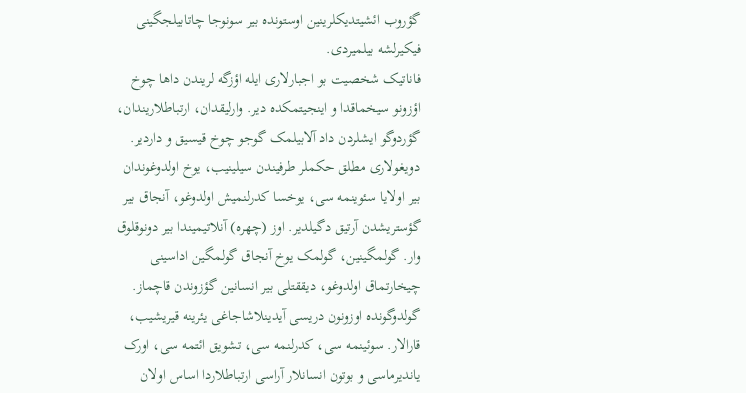گؤروب ائشیتدیکلرینین اوستونده بیر سونوجا چاتابیلجگینی فیکیرلشه بیلمیردی.
فاناتیک شخصیت بو اجبارلاری ایله اؤزگه لریندن داها چوخ اؤزونو سیخماقدا و اینجیتمکده دیر. وارلیقدان، ارتباطلاریندان، گؤردوگو ایشلردن داد آلابیلمک گوجو چوخ قیسیق و داردیر.  دویغولاری مطلق حکملر طرفیندن سیلینیب، یوخ اولدوغوندان بیر اولایا سئوینمه سی، یوخسا کدرلنمیش اولدوغو، آنجاق بیر گؤستریشدن آرتیق دگیلدیر. اوز (چهره) آنلاتیمیندا بیر دونوقلوق وار. گولمگینین، گولمک یوخ آنجاق گولمگین اداسینی چیخارتماق اولدوغو، دیققتلی بیر انسانین گؤزوندن قاچماز. گولدوگونده اوزونون دریسی آیدینلاشاجاغی یئرینه قیریشیب، قارالار. سوئینمه سی، کدرلنمه سی، تشویق ائتمه سی، اورک یاندیرماسی و بوتون انسانلار آراسی ارتباطلاردا اساس اولان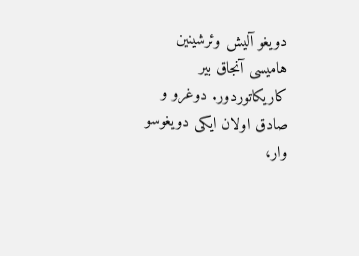دویغو آلیش وئرشینین هامیسی آنجاق بیر کاریکاتوردور. دوغرو و صادق اولان ایکی دویغوسو وار،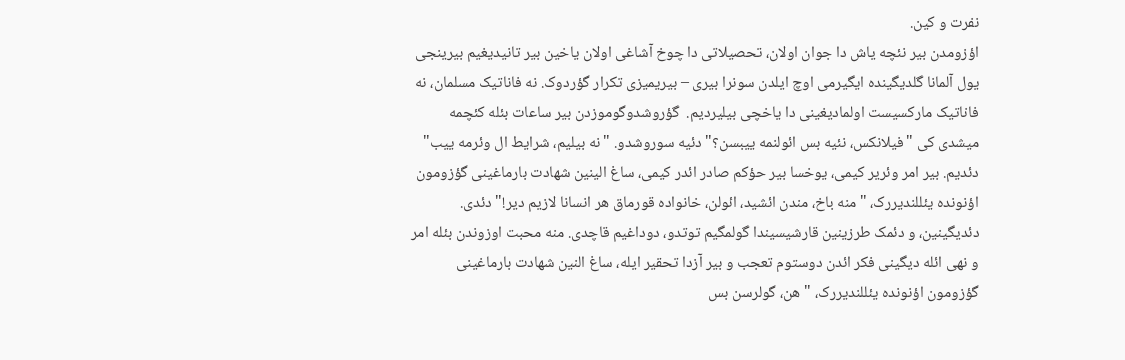نفرت و کین.
اؤزومدن بیر نئچه یاش دا جوان اولان، تحصیلاتی دا چوخ آشاغی اولان یاخین بیر تانیدیغیم بیرینجی یول آلمانا گلدیگینده ایگیرمی اوچ ایلدن سونرا بیری – بیریمیزی تکرار گؤردوک. نه فاناتیک مسلمان، نه فاناتیک مارکسیست اولمادیغینی دا یاخچی بیلیردیم.  گؤروشدوگوموزدن بیر ساعات بئله کئچمه میشدی کی "فیلانکس، نئیه بس ائولنمه ییبسن؟" دئیه سوروشدو. "نه بیلیم، شرایط ال وئرمه ییب" دئدیم. بیر امر وئریر کیمی، یوخسا بیر حؤکم صادر ائدر کیمی، ساغ الینین شهادت بارماغینی گؤزومون اؤنونده یئللندیررک، "منه باخ، مندن ائشید، ائولن، خانواده قورماق هر انسانا لازیم دیر!" دئدی. دئدیگینین، و دئمک طرزینین قارشیسیندا گولمگیم توتدو، دوداغیم قاچدی. منه محبت اوزوندن بئله امر و نهی ائله دیگینی فکر ائدن دوستوم تعجب و بیر آزدا تحقیر ایله، ساغ النین شهادت بارماغینی گؤزومون اؤنونده یئللندیررک، "هن، گولرسن بس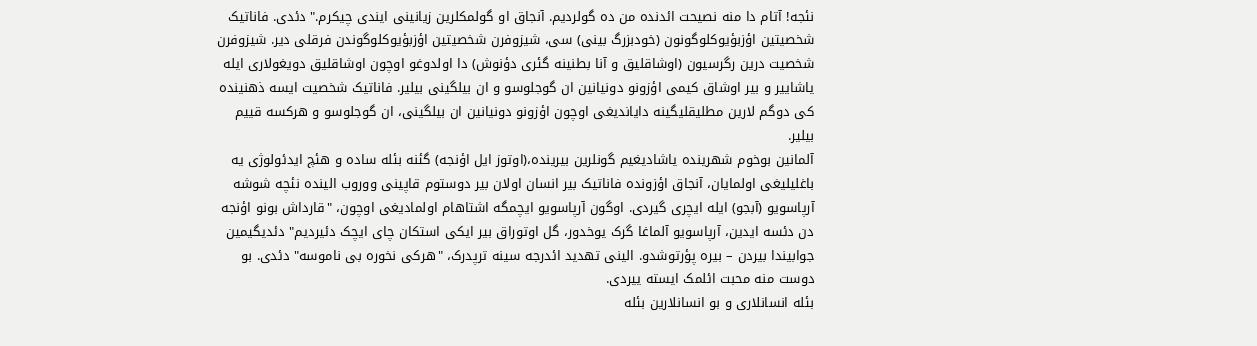نئجه! آتام دا منه نصیحت ائدنده من ده گولردیم. آنجاق او گولمکلرین زیانینی ایندی چیکرم." دئدی. فاناتیک شخصیتین اؤزبؤیوکلوگونون (خودبزرگ بینی) سی، شیزوفرن شخصیتین اؤزبؤیوکلوگوندن فرقلی دیر. شیزوفرن شخصیت درین رگرسیون (اوشاقلیق و آنا بطنینه گئری دؤنوش) دا اولدوغو اوچون اوشاقلیق دویغولاری ایله یاشاییر و بیر اوشاق کیمی اؤزونو دونیانین ان گوجلوسو و ان بیلگینی بیلیر. فاناتیک شخصیت ایسه ذهنینده کی دوگم لارین مطلیقلیگینه دایاندیغی اوچون اؤزونو دونیانین ان بیلگینی، ان گوجلوسو و هرکسه قییم بیلیر.
آلمانین بوخوم شهرینده یاشادیغیم گونلرین بیرینده،(اوتوز ایل اؤنجه) گئنه بئله ساده و هئچ ایدئولوژی یه باغلیلیغی اولمایان، آنجاق اؤزونده فاناتیک بیر انسان اولان بیر دوستوم قاپینی ووروب الینده نئچه شوشه آرپاسویو (آبجو) ایله ایچری گیردی. اوگون آرپاسویو ایچمگه اشتاهام اولمادیغی اوچون، "قارداش بونو اؤنجه دن دئسه ایدین، آرپاسویو آلماغا گرک یوخدور، گل اوتوراق بیر ایکی استکان چای ایچک دئیردیم" دئدیگیمین جوابیندا بیردن – بیره پؤرتوشدو. الینی تهدید ائدرجه سینه ترپدرک، "هرکی نخوره بی ناموسه" دئدی. بو دوست منه محبت ائلمک ایسته ییردی.
بئله انسانلاری و بو انسانلارین بئله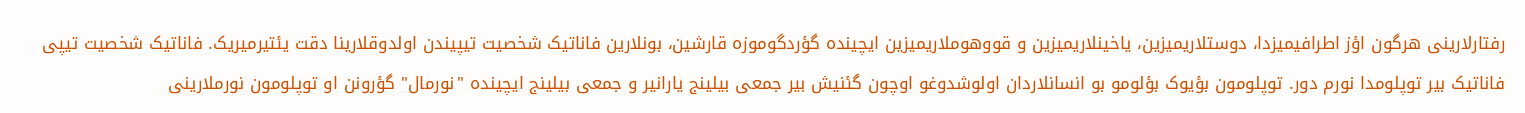رفتارلارینی هرگون اؤز اطرافیمیزدا، دوستلاریمیزین، یاخینلاریمیزین و قووهوملاریمیزین ایچینده گؤردگوموزه قارشین، بونلارین فاناتیک شخصیت تیپیندن اولدوقلارینا دقت یئتیرمیریک. فاناتیک شخصیت تیپی فاناتیک بیر توپلومدا نورم دور. توپلومون بؤیوک بؤلومو بو انسانلاردان اولوشدوغو اوچون گئنیش بیر جمعی بیلینج یارانیر و جمعی بیلینج ایچینده "نورمال" گؤرونن او توپلومون نورملارینی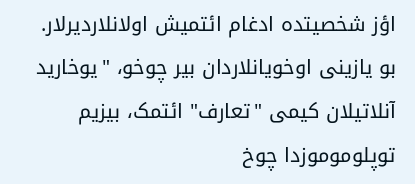اؤز شخصیتده ادغام ائتمیش اولانلاردیرلار.
بو یازینی اوخویانلاردان بیر چوخو، "یوخارید آنلاتیلان کیمی "تعارف" ائتمک، بیزیم توپلوموموزدا چوخ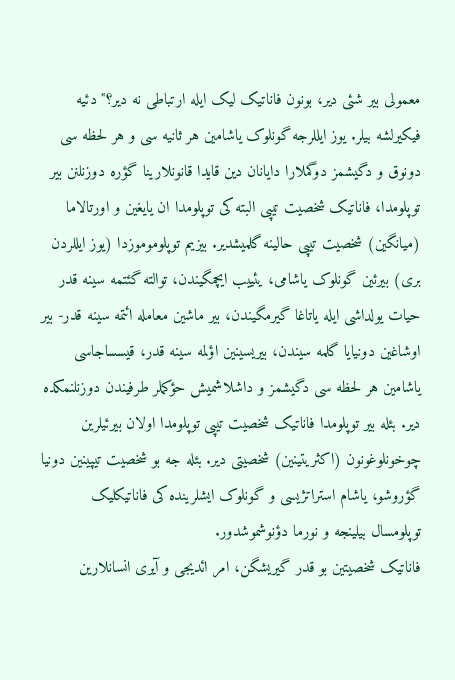معمولی بیر شئی دیر، بونون فاناتیک لیک ایله ارتباطی نه دیر؟" دئیه فیکیرلشه بیلر. یوز ایللرجه گونلوک یاشامین هر ثانیه سی و هر لحظه سی دونوق و دگیشمز دوگملارا دایانان دین قایدا قانونلارینا گؤره دوزنلنن بیر توپلومدا، فاناتیک شخصیت تیپی البته کی توپلومدا ان یایغین و اورتالاما (میانگین) شخصیت تیپی حالینه گلمیشدیر. بیزیم توپلوموموزدا (یوز ایللردن بری) بیرئین گونلوک یاشامی، یئییب ایچمگیندن، توالته گئتمه سینه قدر حیات یولداشی ایله یاتاغا گیرمگیندن، بیر ماشین معامله ائتمه سینه قدر- بیر اوشاغین دونیایا گلمه سیندن، بیریسینین اؤلمه سینه قدر، قیسساجاسی یاشامین هر لحظه سی دگیشمز و داشلاشمیش حؤکملر طرفیندن دوزنلنمکده دیر. بئله بیر توپلومدا فاناتیک شخصیت تیپی توپلومدا اولان بیرئیلرین چوخونلوغونون (اکثریتینین) شخصیتی دیر. بئله جه بو شخصیت تیپینین دونیا گؤروشو، یاشام استراتژیسی و گونلوک ایشلرینده کی فاناتیکلیک توپلومسال بیلینجه و نورما دؤنوشموشدور.
فاناتیک شخصیتین بو قدر گیریشگن، امر ائدیجی و آیری انسانلارین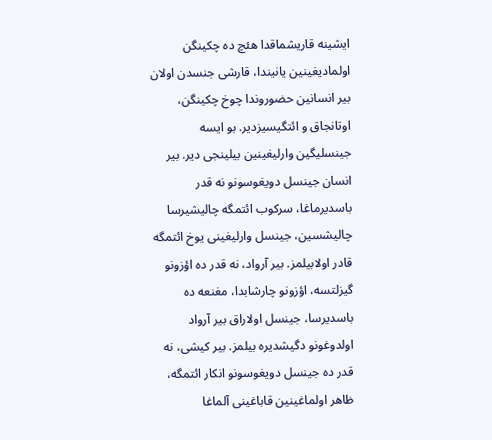ایشینه قاریشماقدا هئچ ده چکینگن اولمادیغینین یانیندا، قارشی جنسدن اولان بیر انسانین حضوروندا چوخ چکینگن، اوتانجاق و ائتگیسیزدیر. بو ایسه جینسلیگین وارلیغینین بیلینجی دیر. بیر انسان جینسل دویغوسونو نه قدر باسدیرماغا، سرکوب ائتمگه چالیشیرسا چالیشسین، جینسل وارلیغینی یوخ ائتمگه قادر اولابیلمز. بیر آرواد، نه قدر ده اؤزونو گیزلتسه، اؤزونو چارشابدا، مغنعه ده باسدیرسا، جینسل اولاراق بیر آرواد اولدوغونو دگیشدیره بیلمز. بیر کیشی، نه قدر ده جینسل دویغوسونو انکار ائتمگه، ظاهر اولماغینین قاباغینی آلماغا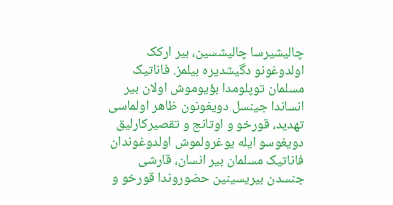چالیشیرسا چالیشسین، بیر ارکک اولدوغونو دگیشدیره بیلمز. فاناتیک مسلمان توپلومدا بؤیوموش اولان بیر انساندا جینسل دویغونون ظاهر اولماسی تهدید، قورخو و اوتانج و تقصیرکارلیق دویغوسو ایله یوغرولموش اولدوغوندان فاناتیک مسلمان بیر انسان، قارشی جنسدن بیریسینین حضوروندا قورخو و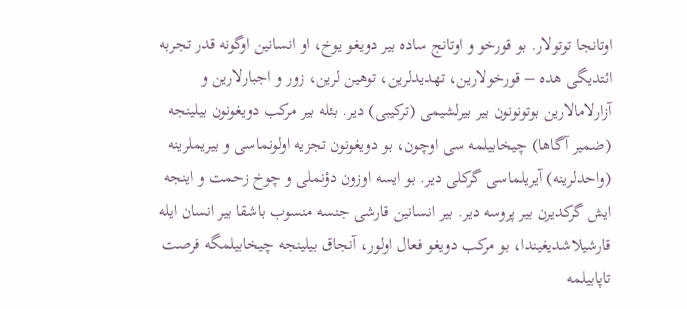اوتانجا توتولار. بو قورخو و اوتانج ساده بیر دویغو یوخ، او انسانین اوگونه قدر تجربه ائتدیگی هده – قورخولارین، تهدیدلرین، توهین لرین، زور و اجبارلارین و آزارلامالارین بوتونونون بیر بیرلشیمی (ترکیبی) دیر. بئله بیر مرکب دویغونون بیلینجه (ضمیر آگاها) چیخابیلمه سی اوچون، بو دویغونون تجزیه اولونماسی و بیریملرینه (واحدلرینه) آیریلماسی گرکلی دیر. بو ایسه اوزون دؤنملی و چوخ زحمت و اینجه ایش گرکدیرن بیر پروسه دیر. بیر انسانین قارشی جنسه منسوب باشقا بیر انسان ایله قارشیلاشدیغیندا، بو مرکب دویغو فعال اولور، آنجاق بیلینجه چیخابیلمگه فرصت تاپابیلمه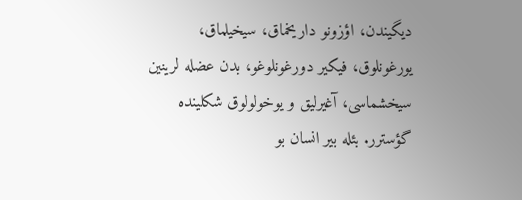دیگیندن، اؤزونو داریخماق، سیخیلماق، یورغونلوق، فیکیر دورغونلوغو، بدن عضله لرینین سیخشماسی، آغیرلیق و یوخولولوق شکلینده گؤسترر. بئله بیر انسان بو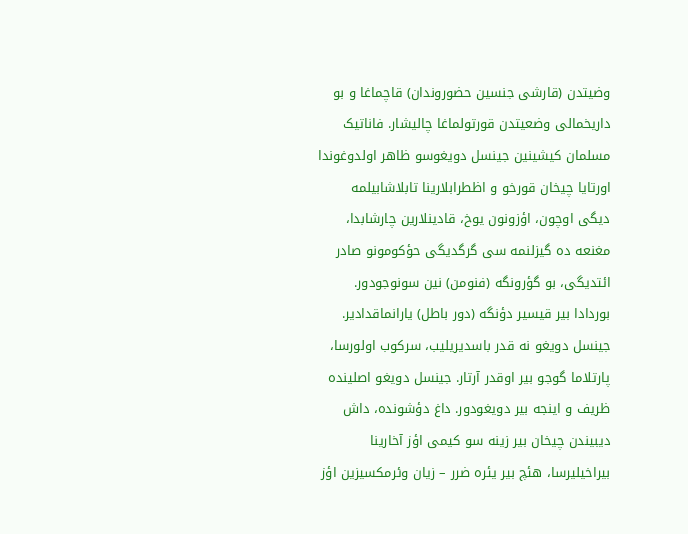وضیتدن (قارشی جنسین حضوروندان) قاچماغا و بو داریخمالی وضعیتدن قورتولماغا چالیشار. فاناتیک مسلمان کیشینین جینسل دویغوسو ظاهر اولدوغوندا اورتایا چیخان قورخو و اظطرابلارینا تابلاشابیلمه دیگی اوچون، اؤزونون یوخ، قادینلارین چارشابدا، مغنعه ده گیزلنمه سی گرگدیگی حؤکومونو صادر ائتدیگی، بو گؤرونگه (فنومن) نین سونوجودور. بوردادا بیر قیسیر دؤنگه (دور باطل) یارانماقدادیر. جینسل دویغو نه قدر باسدیریلیب، سرکوب اولورسا، پارتلاما گوجو بیر اوقدر آرتار. جینسل دویغو اصلینده ظریف و اینجه بیر دویغودور. داغ دؤشونده، داش دیبیندن چیخان بیر زینه سو کیمی اؤز آخارینا بیراخیلیرسا، هئچ بیر یئره ضرر – زیان وئرمکسیزین اؤز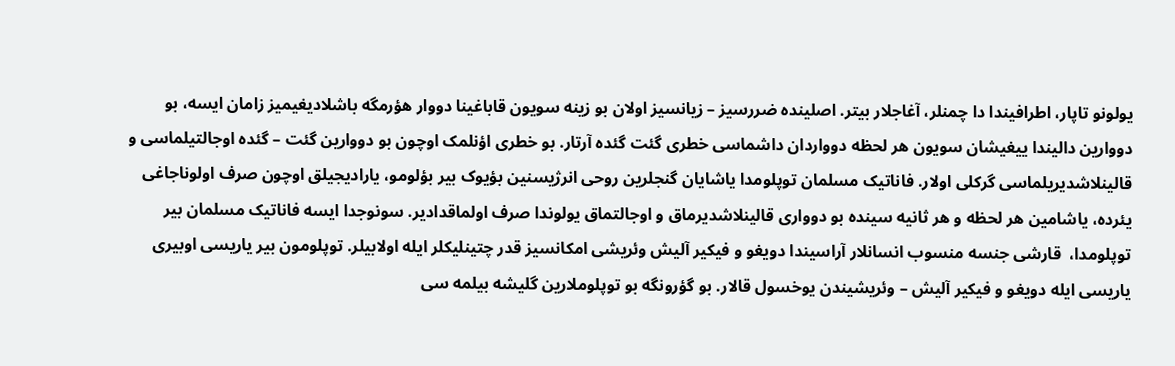یولونو تاپار، اطرافیندا دا چمنلر، آغاجلار بیتر. اصلینده ضررسیز – زیانسیز اولان بو زینه سویون قاباغینا دووار هؤرمگه باشلادیغیمیز زامان ایسه، بو دووارین دالیندا ییغیشان سویون هر لحظه دوواردان داشماسی خطری گئت گئده آرتار. بو خطری اؤنلمک اوچون بو دووارین گئت – گئده اوجالتیلماسی و قالینلاشدیریلماسی گرکلی اولار. فاناتیک مسلمان توپلومدا یاشایان گنجلرین روحی انرژیسنین بؤیوک بیر بؤلومو، یارادیجیلق اوچون صرف اولوناجاغی یئرده، یاشامین هر لحظه و هر ثانیه سینده بو دوواری قالینلاشدیرماق و اوجالتماق یولوندا صرف اولماقدادیر. سونوجدا ایسه فاناتیک مسلمان بیر توپلومدا،  قارشی جنسه منسوب انسانلار آراسیندا دویغو و فیکیر آلیش وئریشی امکانسیز قدر چتینلیکلر ایله اولابیلر. توپلومون بیر یاریسی اوبیری یاریسی ایله دویغو و فیکیر آلیش – وئریشیندن یوخسول قالار. بو گؤرونگه بو توپلوملارین گلیشه بیلمه سی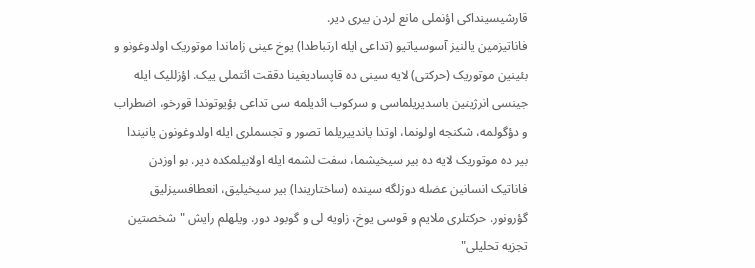قارشیسینداکی اؤنملی مانع لردن بیری دیر.
فاناتیزمین یالنیز آسوسیاتیو (تداعی ایله ارتباطدا) یوخ عینی زاماندا موتوریک اولدوغونو و  بئینین موتوریک (حرکتی) لایه سینی ده قاپسادیغینا دققت ائتملی ییک. اؤزللیک ایله جینسی انرژینین باسدیریلماسی و سرکوب ائدیلمه سی تداعی بؤیوتوندا قورخو، اضطراب و دؤگولمه، شکنجه اولونما، اوتدا یاندییریلما تصور و تجسملری ایله اولدوغونون یانیندا بیر ده موتوریک لایه ده بیر سیخیشما، سفت لشمه ایله اولابیلمکده دیر. بو اوزدن فاناتیک انسانین عضله دوزلگه سینده (ساختاریندا) بیر سیخیلیق، انعطافسیزلیق گؤرونور. حرکتلری ملایم و قوسی یوخ، زاویه لی و گوبود دور. ویلهلم رایش "شخصتین تجزیه تحلیلی"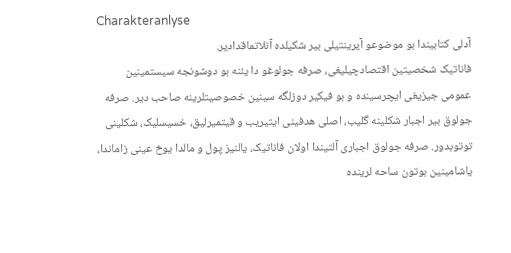Charakteranlyse
آدلی کتابیندا بو موضوعو آیرینتیلی بیر شکیلده آنلاتماقدادیر.
فاناتیک شخصیتین اقتصادچیلیغی، صرفه جولوغو دا یئنه بو دوشونجه سیستمینین عمومی جیزیغی ایچرسینده و بو فیکیر دوزلگه سینین خصوصیتلرینه صاحب دیر. صرفه جولوق بیر اجبار شکلینه گلیب، اصلی هدفینی ایتیریب و قیتمیرلیق، خسیسلیک، شکلینی توتوبدور. صرفه جولوق اجباری آلتیندا اولان فاناتیک، یالنیز پول و مالدا یوخ عینی زاماندا، یاشامینین بوتون ساحه لرینده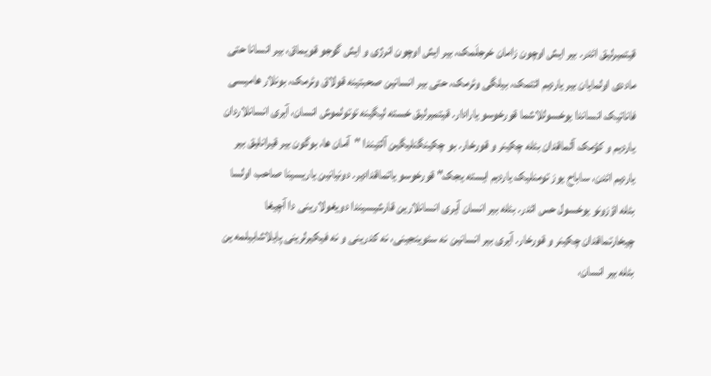قیتمیرلیق ائدر. بیر ایش اوچون زامان خرجلَمک، بیر ایش اوچون انرژی و ایش گوجو قویماق، بیر انسانا حتی ماددی اولمایان بیر یاردیم ائتمک، بیلگی وئرمک، حتی بیر انسانین صحبتینه قولاق وئرمک، بونلار هامیسی فاناتیک انساندا یوخسوللاشما قورخوسو یارادار. قیتمیرلیق خسته لیگینه توتولموش انسان، آیری انسانلاردان یاردیم و کؤمک آلماقدان بئله چکینر و قورخار. بو چکینگنلیگین آلتیندا "آمان ها، بوگون بیر قیرانلیق بیر یاردیم ائدن، ساباح یوز تومنلیک یاردیم ایسته یجک" قورخوسو یاتماقدادیر. دونیانین یاریسینا صاحب اولسا بئله اؤزونو یوخسول حس ائدر. بئله بیر انسان آیری انسانلارین قارشیسیندا دویغولارینی دا آچیغا چیخارتماقدان چکینر و قورخار. آیری بیر انسانین نه سئوینجینی، نه کدرینی و نه فیکیرلرینی پایلاشابیلمه ین بئله بیر انسان،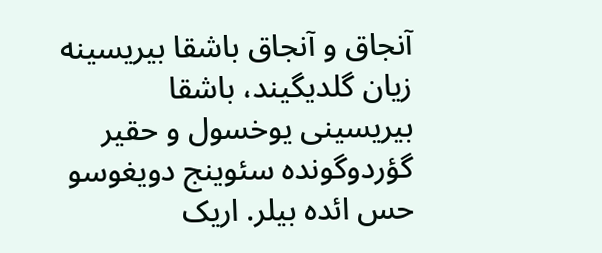آنجاق و آنجاق باشقا بیریسینه زیان گلدیگیند، باشقا بیریسینی یوخسول و حقیر گؤردوگونده سئوینج دویغوسو حس ائده بیلر. اریک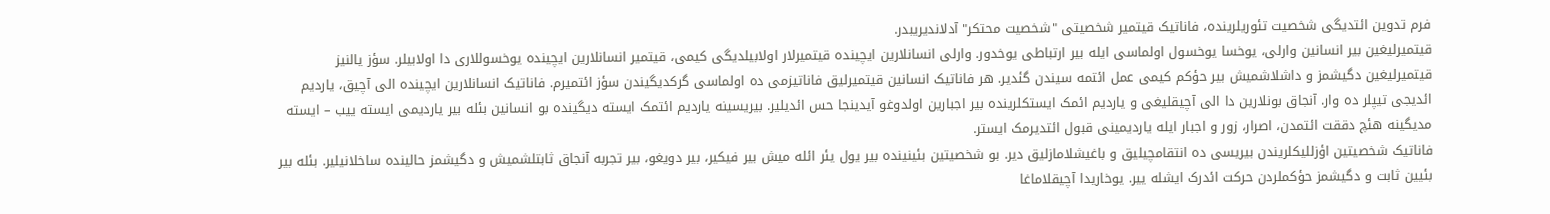فرم تدوین ائتدیگی شخصیت تئوریلرینده، فاناتیک قیتمیر شخصیتی "شخصیت محتکر" آدلاندیریبدر.
قیتمیرلیغین بیر انسانین وارلی، یوخسا یوخسول اولماسی ایله بیر ارتباطی یوخدور. وارلی انسانلارین ایچینده قیتمیرلار اولابیلدیگی کیمی، قیتمیر انسانلارین ایچینده یوخسوللاری دا اولابیلر. سؤز یالنیز قیتمیرلیغین دگیشمز و داشلاشمیش بیر حؤکم کیمی عمل ائتمه سیندن گئدیر. هر فاناتیک انسانین قیتمیرلیق فاناتیزمی ده اولماسی گرکدیگیندن سؤز ائتمیرم. فاناتیک انسانلارین ایچینده الی آچیق، یاردیم ائدیجی تیپلر ده وار. آنجاق بونلارین دا الی آچیقلیغی و یاردیم ائمک ایستکلرینده بیر اجبارین اولدوغو آیدینجا حس ائدیلیر. بیریسینه یاردیم ائتمک ایسته دیگینده بو انسانین بئله بیر یاردیمی ایسته ییب – ایسته مدیگینه هئچ دققت ائتمدن، اصرار، زور و اجبار ایله یاردیمینی قبول ائتدیرمک ایستر.
فاناتیک شخصیتین اؤزللیکلریندن بیریسی ده انتقامچیلیق و باغیشلامازلیق دیر. بو شخصیتین بئینینده بیر یول یئر ائله میش بیر فیکیر، بیر دویغو، بیر تجربه آنجاق ثابتلشمیش و دگیشمز حالینده ساخلانیلیر. بئله بیر بئیین ثابت و دگیشمز حؤکملردن حرکت ائدرک ایشله ییر. یوخاریدا آچیقلاماغا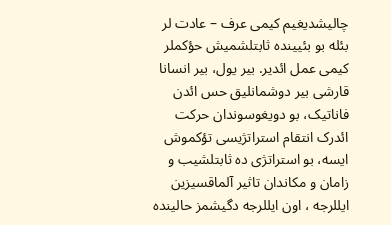چالیشدیغیم کیمی عرف – عادت لر بئله بو بئیینده ثابتلشمیش حؤکملر کیمی عمل ائدیر. بیر یول، بیر انسانا قارشی بیر دوشمانلیق حس ائدن فاناتیک، بو دویغوسوندان حرکت ائدرک انتقام استراتژیسی تؤکموش ایسه، بو استراتژی ده ثابتلشیب و زامان و مکاندان تاثیر آلماقسیزین ایللرجه ، اون ایللرجه دگیشمز حالینده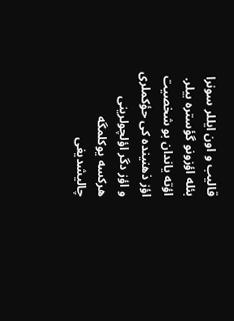قالیب و اون ایللر سونرا بئله اؤزونو گؤستره بیلر. اؤته یاندان بو شخصیت اؤز ذهنینده کی حؤکملری و اؤز دگر اؤلچولرینی هرکسه یوکلمگه چالیشدیغی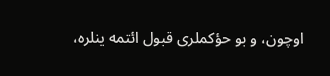اوچون، و بو حؤکملری قبول ائتمه ینلره،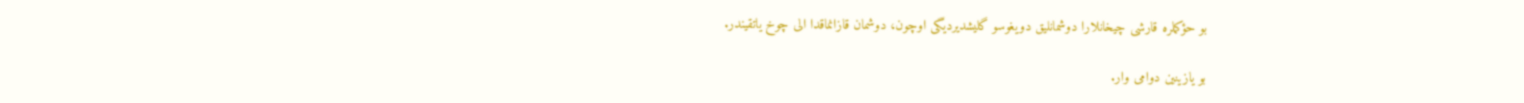بو حؤکملره قارشی چیخانلارا دوشمانلیق دویغوسو گلیشدیردیگی اوچون، دوشمان قازانماقدا الی چوخ یاتقیندر.

بو یازینین دوامی وار.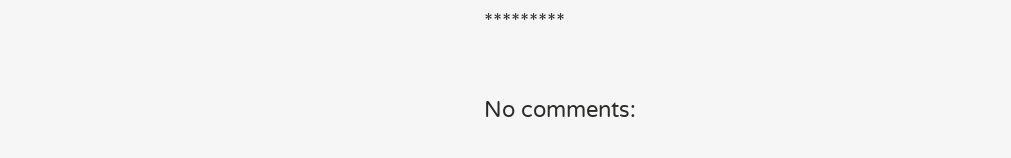*********

No comments: